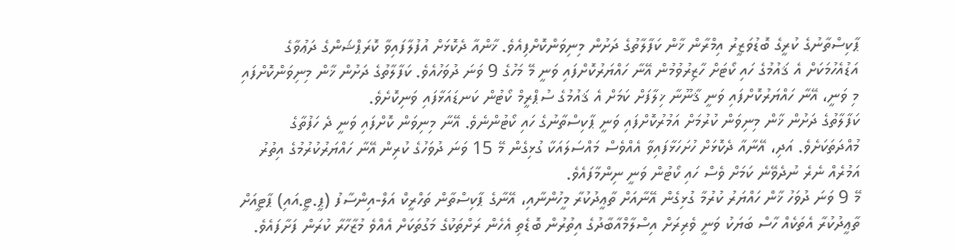ޕާކިސްތާނުގެ ކުރީގެ ބޮޑުވަޒީރު އިމްރާން ޚާން ކަފާލާތުގެ ދަށުން މިނިވަންކޮށްފިއެވެ. ޚާންއާ ދެކޮޅަށް އުފުލާފައިވާ ކޮރަޕްޝަންގެ ދަޢުވާގެ އަޑުއެހުމަކަށް އެ ޤައުމުގެ ހައި ކޯޓަށް ހާޒިރުވުމުން އޭނާ ހައްޔަރުކޮށްފައި ވަނީ މޭ މަހުގެ 9 ވަނަ ދުވަހުއެވެ. ކަފާލާތުގެ ދަށުން ޚާން މިނިވަންކޮށްފައި މި ވަނީ، އޭނާ ހައްޔަރުކޮށްފައި ވަނީ ޤާނޫނާ ޚިލާފަށް ކަމަށް އެ ޤައުމުގެ ސުޕްރީމް ކޯޓުން ކަނޑައަޅާފައި ވަނިކޮށެވެ.
ކަފާލާތުގެ ދަށުން ޚާން މިނިވަން ކުރުމަށް އަމުރުކޮށްފައި ވަނީ ޕާކިސްތާނުގެ ހައި ކޯޓުންނެވެ. އޭނާ މިނިވަން ކޮށްފައި ވަނީ ދެ ހަފުތާގެ މުއްދަތަކަށެވެ. އަދި، އޭނާއާ ދެކޮޅަށް ހުށަހަޅާފައިވާ އެއްވެސް މައްސަލައަކާ ގުޅިގެން މޭ 15 ވަނަ ދުވަހުގެ ކުރިން އޭނާ ހައްޔަރުކުރުމުގެ އިތުރު އަމުރެއް ނެރެ ނުދެވޭނެ ކަމަށް ވެސް ހައި ކޯޓުން ވަނީ ނިންމާފައެވެ.
މޭ 9 ވަނަ ދުވަހު ޚާން ހައްޔަރު ކުރުމާ ގުޅިގެން އޭނާއަށް ތާޢީދުކުރާ މީހުންނާއި، އޭނާގެ ޕާކިސްތާން ތަހްރީކް އަލް-އިންސާފު (ޕީ.ޓީ.އައި) ޕާޓީއަށް ތާޢީދުކުރާ އެތަކެއް ހާސް ބަޔަކު ވަނީ ވެރިރަށް އިސްލާމްއާބާދުގެ އިތުރުން ބޮޑެތި އެހެން ރަށްތަކުގެ މަގުތަކަށް އެއްވެ މުޒާހާރާ ކުރަން ފަށާފައެވެ.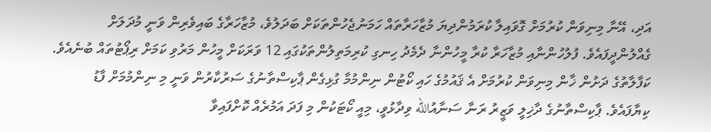އަދި، އޭނާ މިނިވަން ކުރުމަށް ގޮވައިލާ ކުރަމުންދިޔަ މުޒާހަރާތައް ހަމަނުޖެހުންތަކަށް ބަދަލުވެ، މުޒާހަރާގެ ބައިވެރިން ވަނީ މުދަލަށް ގެއްލުންދީފައެވެ. ފުލުހުންނާއި މުޒާހަރާ ކުރާ މީހުންނާ ދެމެދު ހިނގި ކުރިމަތިލުންތަކުގައި 12 ވަރަކަށް މީހުން މަރުވި ކަމަށް ރިޕޯޓުތައް ބުނެއެވެ.
ކަފާލާތުގެ ދަށުން ޚާން މިނިވަން ކުރުމަށް އެ ޤައުމުގެ ހައި ކޯޓުން ނިންމުމާ ގުޅިގެން ޕާކިސްތާނުގެ ސަރުކާރުން ވަނީ މި ނިންމުމަށް ފާޑު ކިޔާފައެވެ. ޕާކިސްތާނުގެ ދާޚިލީ ވަޒީރު ރަނާ ސަނާއުالله ވިދާޅުވީ، މިއީ ކޯޓަކުން މި ފަދަ އަމުރެއް ކޮށްފައިވާ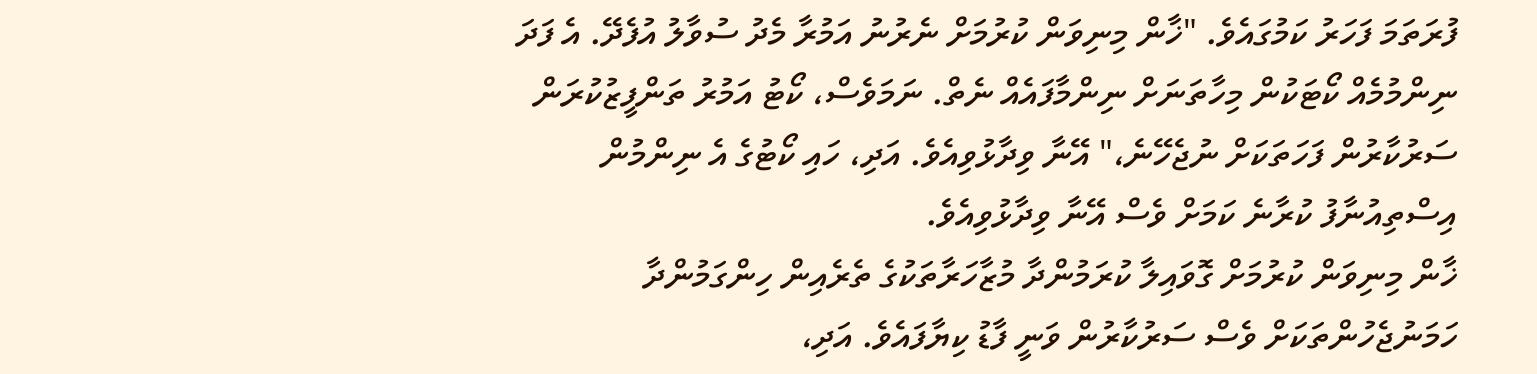ފުރަތަމަ ފަހަރު ކަމުގައެވެ. "ޚާން މިނިވަން ކުރުމަށް ނެރުނު އަމުރާ މެދު ސުވާލު އުފެދޭ. އެ ފަދަ ނިންމުމެއް ކޯޓަކުން މިހާތަނަށް ނިންމާފައެއް ނެތް. ނަމަވެސް، ކޯޓު އަމުރު ތަންފީޒުކުރަން ސަރުކާރުން ފަހަތަކަށް ނުޖެހޭނެ،" އޭނާ ވިދާޅުވިއެވެ. އަދި، ހައި ކޯޓުގެ އެ ނިންމުން އިސްތިއުނާފު ކުރާނެ ކަމަށް ވެސް އޭނާ ވިދާޅުވިއެވެ.
ޚާން މިނިވަން ކުރުމަށް ގޮވައިލާ ކުރަމުންދާ މުޒާހަރާތަކުގެ ތެރެއިން ހިންގަމުންދާ ހަމަނުޖެހުންތަކަށް ވެސް ސަރުކާރުން ވަނީ ފާޑު ކިޔާފައެވެ. އަދި،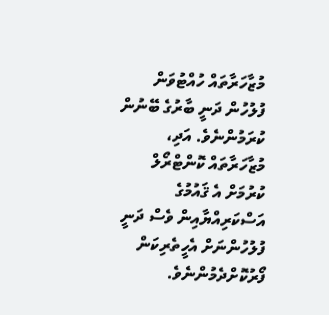މުޒާހަރާތައް ހުއްޓުވަން ފުލުހުން ދަނީ ބާރުގެ ބޭނުން ކުރަމުންނެވެ. އަދި، މުޒާހަރާތައް ކޮންޓްރޯލް ކުރުމަށް އެ ޤައުމުގެ އަސްކަރިއްޔާއިން ވެސް ދަނީ ފުލުހުންނަށް އެހީތެރިކަން ފޯރުކޮށްދެމުންނެވެ.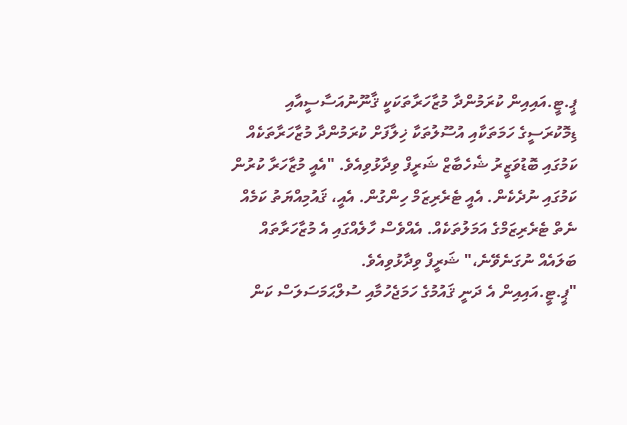ޕީ.ޓީ.އައިއިން ކުރަމުންދާ މުޒާހަރާތަކަކީ ޤާނޫނުއަސާސީއާއި ޑިމޮކުރަސީގެ ހަމަތަކާއި އުސޫލުތަކާ ޚިލާފަށް ކުރަމުންދާ މުޒާހަރާތަކެއް ކަމުގައި ބޮޑުވަޒީރު ޝެހެބާޒް ޝަރީފް ވިދާޅުވިއެވެ. "އެއީ މުޒާހަރާ ކުރުން ކަމުގައި ނުދެކެން. އެއީ ޓެރެރިޒަމް ހިންގުން. އެއީ، ޤައުމިއްޔަތު ކަމެއް ނެތް ޓެރެރިޒަމްގެ އަމަލުތަކެއް. އެއްވެސް ހާލެއްގައި އެ މުޒާހަރާތައް ބަލައެއް ނުގަނެވޭނެ،" ޝަރީފް ވިދާޅުވިއެވެ.
"ޕީ.ޓީ.އައިއިން އެ ދަނީ ޤައުމުގެ ހަމަޖެހުމާއި ސުލްޙަމަސަލަސް ކަން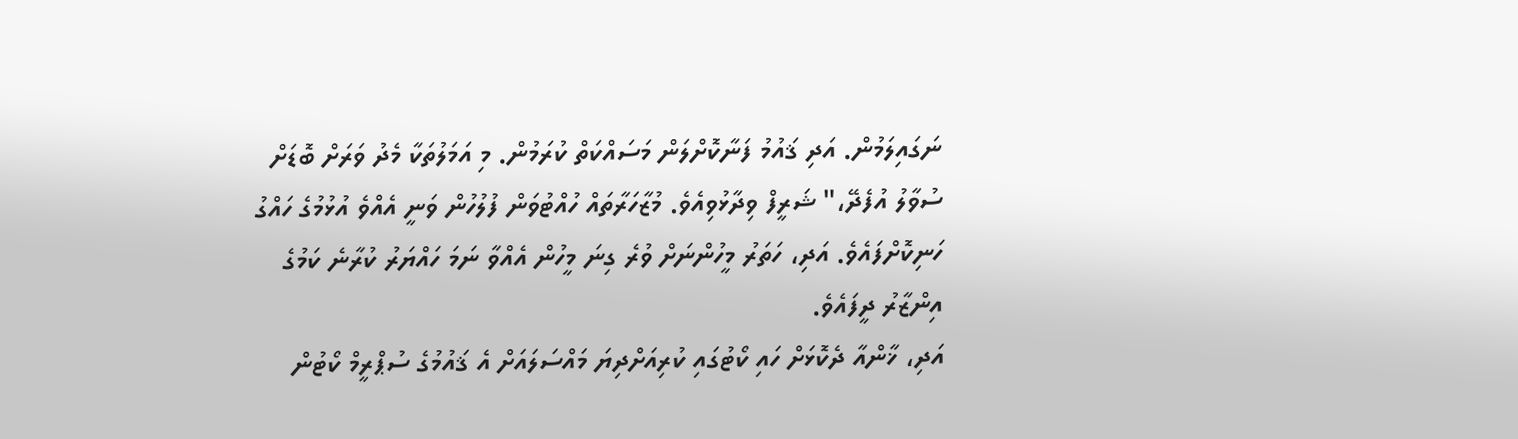ނަގައިލަމުން. އަދި ޤައުމު ފަނާކޮށްލަން މަސައްކަތް ކުރަމުން. މި އަމަލުތަކާ މެދު ވަރަށް ބޮޑަށް ސުވާލު އުފެދޭ،" ޝަރީފް ވިދާޅުވިއެވެ. މުޒާހަރާތައް ހުއްޓުވަން ފުލުހުން ވަނީ އެއްވެ އުޅުމުގެ ހައްގު ހަނިކޮށްފައެވެ. އަދި، ހަތަރު މީހުންނަށް ވުރެ ގިނަ މީހުން އެއްވާ ނަމަ ހައްޔަރު ކުރާނެ ކަމުގެ އިންޒާރު ދީފައެވެ.
އަދި، ޚާންއާ ދެކޮޅަށް ހައި ކޯޓުގައި ކުރިއަށްދިޔަ މައްސަލައަށް އެ ޤައުމުގެ ސުޕްރީމް ކޯޓުން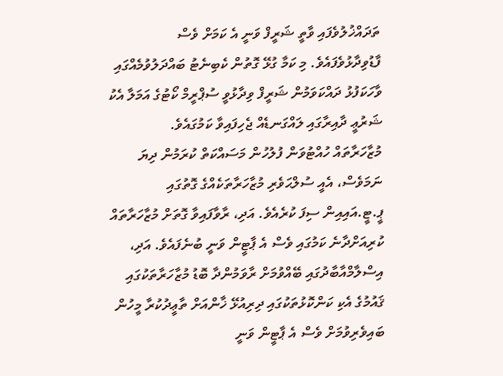ތަދައްޚުލުވެފައި ވާތީ ޝަރީފް ވަނީ އެ ކަމަށް ވެސް ފާޑުވިދާޅުވެފައެވެ. މި ކަމާ ގުޅޭ ގޮތުން ކެބިނެޓު ބައްދަލުވުމެއްގައި ވާހަކަފުޅު ދައްކަވަމުން ޝަރީފް ވިދާޅުވީ ސުޕްރީމް ކޯޓުގެ އަމަލާ އެކު ޝަރުޢީ ދާއިރާގައި ލައްގަނޑެއް ޖެހިފައިވާ ކަމުގައެވެ.
މުޒާހަރާތައް ހުއްޓުވަން ފުލުހުން މަސައްކަތް ކުރަމުން ދިޔަ ނަމަވެސް، އެއީ ސުލްޙަވެރި މުޒާހަރާތަކެއްގެ ގޮތުގައި ޕީ.ޓީ.އައިއިން ސިފަ ކުރެއެވެ. އަދި، ރާވާފައިވާ ގޮތަށް މުޒާހަރާތައް ކުރިއަށްދާނެ ކަމުގައި ވެސް އެ ޕާޓީން ވަނީ ބުނެފައެވެ. އަދި، އިސްލާމްއާބާދުގައި ބޭއްވުމަށް ރާވަމުންދާ ބޮޑު މުޒާހަރާތަކުގައި ޤައުމުގެ އެކި ކަންކޮޅުތަކުގައި ދިރިއުޅޭ ޚާންއަށް ތާޢީދުކުރާ މީހުން ބައިވެރިވުމަށް ވެސް އެ ޕާޓީން ވަނީ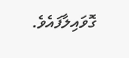ގޮވައިލާފައެވެ.